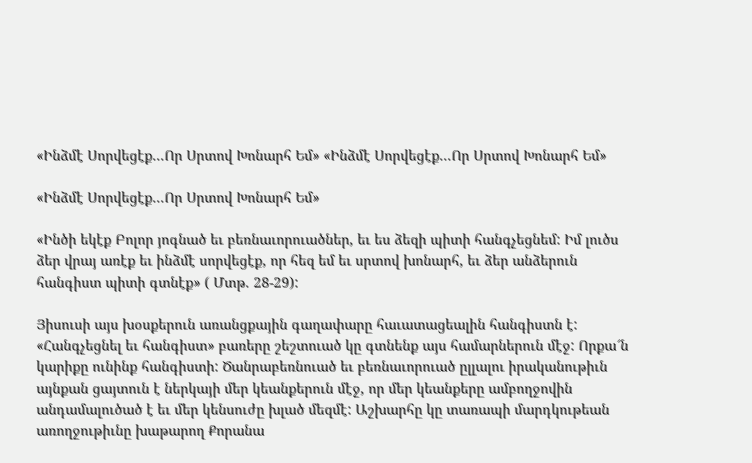«Ինձմէ Սորվեցէք...Որ Սրտով Խոնարհ Եմ» «Ինձմէ Սորվեցէք...Որ Սրտով Խոնարհ Եմ»

«Ինձմէ Սորվեցէք...Որ Սրտով Խոնարհ Եմ»

«Ինծի եկէք Բոլոր յոգնած եւ բեռնաւորուածներ, եւ ես ձեզի պիտի հանգչեցնեմ: Իմ լուծս ձեր վրայ առէք եւ ինձմէ սորվեցէք, որ հեզ եմ եւ սրտով խոնարհ, եւ ձեր անձերուն հանգիստ պիտի գտնէք» ( Մտթ. 28-29):

Յիսուսի այս խօսքերուն առանցքային գաղափարը հաւատացեալին հանգիստն է: «Հանգչեցնել եւ հանգիստ» բառերը շեշտուած կը գտնենք այս համարներուն մէջ: Որքա՜ն կարիքը ունինք հանգիստի: Ծանրաբեռնուած եւ բեռնաւորուած ըլլալու իրականութիւն այնքան ցայտուն է ներկայի մեր կեանքերուն մէջ, որ մեր կեանքերը ամբողջովին անդամալուծած է եւ մեր կենսուժը խլած մեզմէ: Աշխարհը կը տառապի մարդկութեան առողջութիւնը խաթարող Քորանա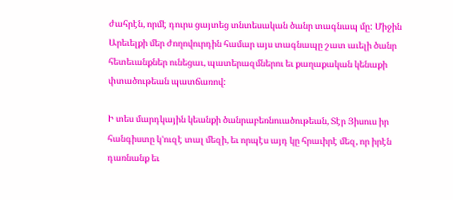ժահրէն, որմէ դուրս ցայտեց տնտեսական ծանր տագնապ մը: Միջին Արեւելքի մեր ժողովուրդին համար այս տագնապը շատ աւելի ծանր հետեւանքներ ունեցաւ, պատերազմներու եւ քաղաքական կենաքի փտածութեան պատճառով:

Ի տես մարդկային կեանքի ծանրաբեռնուածութեան, Տէր Յիսուս իր հանգիստը կ'ուզէ տալ մեզի, եւ որպէս այդ կը հրաւիրէ մեզ, որ իրէն դառնանք եւ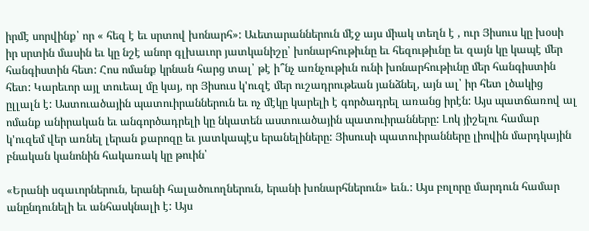իրմէ սորվինք՝ որ « հեզ է եւ սրտով խոնարհ»: Աւետարաններուն մէջ այս միակ տեղն է , ուր Յիսուս կը խօսի իր սրտին մասին եւ կը նշէ անոր գլխաւոր յատկանիշը՝ խոնարհութիւնը եւ հեզութիւնը եւ զայն կը կապէ մեր հանգիստին հետ: Հոս ոմանք կրնան հարց տալ՝ թէ ի՞նչ առնչութիւն ունի խոնարհութիւնը մեր հանգիստին հետ: Կարեւոր այլ տուեալ մը կայ, որ Յիսուս կ'ուզէ մեր ուշադրութեան յանձնել, այն ալ՝ իր հետ լծակից ըլլալն է: Աստուածային պատուիրաններուն եւ ոչ մէկը կարելի է գործադրել առանց իրէն: Այս պատճառով ալ ոմանք անիրական եւ անգործադրելի կը նկատեն աստուածային պատուիրանները: Լոկ յիշելու համար կ'ուզեմ վեր առնել լերան քարոզը եւ յատկապէս երանելիները: Յիսուսի պատուիրանները լիովին մարդկային բնական կանոնին հակառակ կը թուին՝

«Երանի սգաւորներուն, երանի հալածուողներուն, երանի խոնարհներուն» եւն.: Այս բոլորը մարդուն համար անընդունելի եւ անհասկնալի է: Այս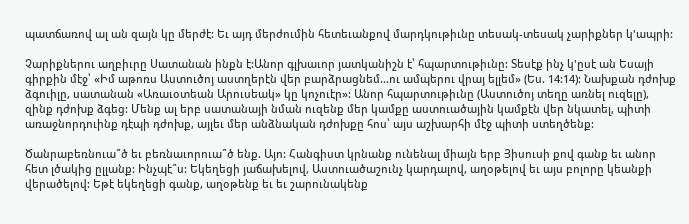պատճառով ալ ան զայն կը մերժէ: Եւ այդ մերժումին հետեւանքով մարդկութիւնը տեսակ-տեսակ չարիքներ կ'ապրի:

Չարիքներու աղբիւրը Սատանան ինքն է:Անոր գլխաւոր յատկանիշն է՝ հպարտութիւնը: Տեսէք ինչ կ'ըսէ ան Եսայի գիրքին մէջ՝ «Իմ աթոռս Աստուծոյ աստղերէն վեր բարձրացնեմ...ու ամպերու վրայ ելլեմ» (Ես. 14:14): Նախքան դժոխք ձգուիլը, սատանան «Առաւօտեան Արուսեակ» կը կոչուէր»: Անոր հպարտութիւնը (Աստուծոյ տեղը առնել ուզելը), զինք դժոխք ձգեց: Մենք ալ երբ սատանայի նման ուզենք մեր կամքը աստուածային կամքէն վեր նկատել, պիտի առաջնորդուինք դէպի դժոխք, այլեւ մեր անձնական դժոխքը հոս՝ այս աշխարհի մէջ պիտի ստեղծենք:

Ծանրաբեռնուա՞ծ եւ բեռնաւորուա՞ծ ենք. Այո: Հանգիստ կրնանք ունենալ միայն երբ Յիսուսի քով գանք եւ անոր հետ լծակից ըլլանք: Ինչպէ՞ս: Եկեղեցի յաճախելով, Աստուածաշունչ կարդալով, աղօթելով եւ այս բոլորը կեանքի վերածելով: Եթէ եկեղեցի գանք, աղօթենք եւ եւ շարունակենք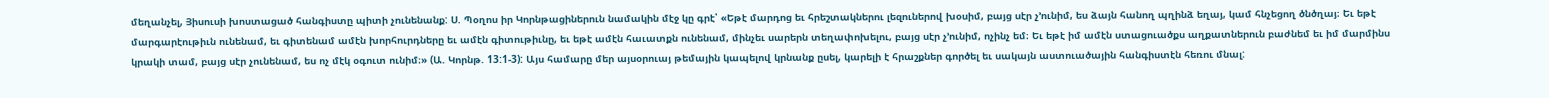մեղանչել, Յիսուսի խոստացած հանգիստը պիտի չունենանք: Ս. Պօղոս իր Կորնթացիներուն նամակին մէջ կը գրէ՝ «Եթէ մարդոց եւ հրեշտակներու լեզուներով խօսիմ, բայց սէր չ’ունիմ, ես ձայն հանող պղինձ եղայ, կամ հնչեցող ծնծղայ։ Եւ եթէ մարգարէութիւն ունենամ, եւ գիտենամ ամէն խորհուրդները եւ ամէն գիտութիւնը, եւ եթէ ամէն հաւատքն ունենամ, մինչեւ սարերն տեղափոխելու, բայց սէր չ’ունիմ, ոչինչ եմ։ Եւ եթէ իմ ամէն ստացուածքս աղքատներուն բաժնեմ եւ իմ մարմինս կրակի տամ, բայց սէր չունենամ, ես ոչ մէկ օգուտ ունիմ։» (Ա. Կորնթ. 13:1-3): Այս համարը մեր այսօրուայ թեմային կապելով կրնանք ըսել, կարելի է հրաշքներ գործել եւ սակայն աստուածային հանգիստէն հեռու մնալ: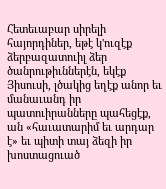Հետեւաբար սիրելի հայորդիներ, եթէ կ'ուզէք ձերբազատուիլ ձեր ծանրութիւններէն, եկէք Յիսուսի, լծակից եղէք անոր եւ մանաւանդ իր պատուիրանները պահեցէք, ան «հաւատարիմ եւ արդար է» եւ պիտի տայ ձեզի իր խոստացուած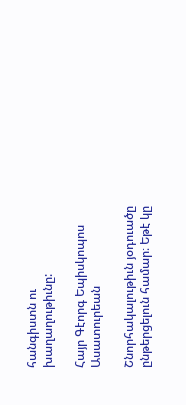հանգիստն ու խաղաղութիւնը:

Հայր Գէորգ Եպիսկոպոս Ասատուրեան

Շնորհակալութիւն յօդուածը ընթերցելուն համար։ Եթէ կը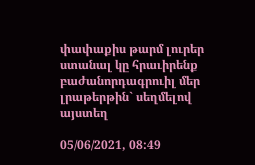փափաքիս թարմ լուրեր ստանալ կը հրաւիրենք բաժանորդագրուիլ մեր լրաթերթին` սեղմելով այստեղ

05/06/2021, 08:49